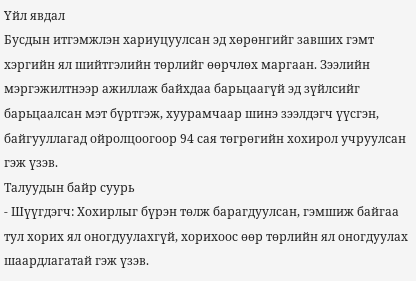Үйл явдал
Бусдын итгэмжлэн хариуцуулсан эд хөрөнгийг завших гэмт хэргийн ял шийтгэлийн төрлийг өөрчлөх маргаан. Зээлийн мэргэжилтнээр ажиллаж байхдаа барьцаагүй эд зүйлсийг барьцаалсан мэт бүртгэж, хуурамчаар шинэ зээлдэгч үүсгэн, байгууллагад ойролцоогоор 94 сая төгрөгийн хохирол учруулсан гэж үзэв.
Талуудын байр суурь
- Шүүгдэгч: Хохирлыг бүрэн төлж барагдуулсан, гэмшиж байгаа тул хорих ял оногдуулахгүй, хорихоос өөр төрлийн ял оногдуулах шаардлагатай гэж үзэв.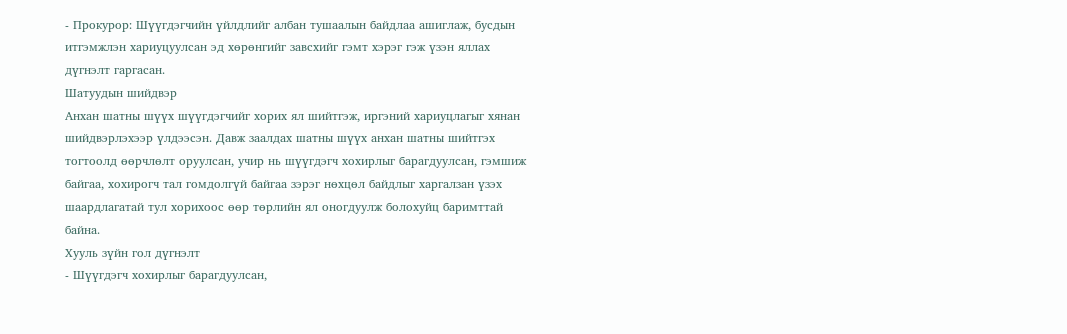- Прокурор: Шүүгдэгчийн үйлдлийг албан тушаалын байдлаа ашиглаж, бусдын итгэмжлэн хариуцуулсан эд хөрөнгийг завсхийг гэмт хэрэг гэж үзэн яллах дүгнэлт гаргасан.
Шатуудын шийдвэр
Анхан шатны шүүх шүүгдэгчийг хорих ял шийтгэж, иргэний хариуцлагыг хянан шийдвэрлэхээр үлдээсэн. Давж заалдах шатны шүүх анхан шатны шийтгэх тогтоолд өөрчлөлт оруулсан, учир нь шүүгдэгч хохирлыг барагдуулсан, гэмшиж байгаа, хохирогч тал гомдолгүй байгаа зэрэг нөхцөл байдлыг харгалзан үзэх шаардлагатай тул хорихоос өөр төрлийн ял оногдуулж болохуйц баримттай байна.
Хууль зүйн гол дүгнэлт
- Шүүгдэгч хохирлыг барагдуулсан,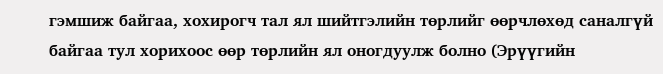гэмшиж байгаа, хохирогч тал ял шийтгэлийн төрлийг өөрчлөхөд саналгүй байгаа тул хорихоос өөр төрлийн ял оногдуулж болно (Эрүүгийн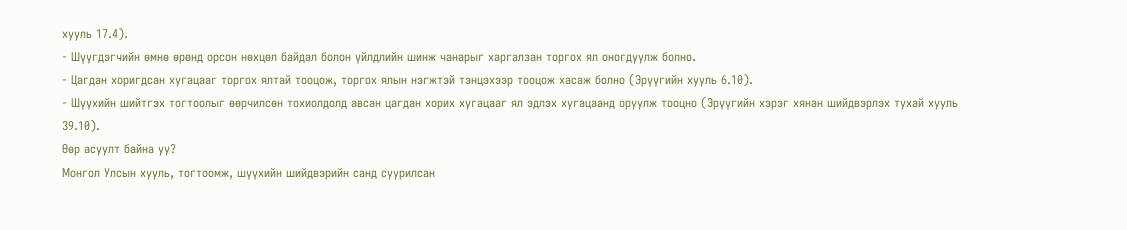хууль 17.4).
- Шүүгдэгчийн өмнө өрөнд орсон нөхцөл байдал болон үйлдлийн шинж чанарыг харгалзан торгох ял оногдуулж болно.
- Цагдан хоригдсан хугацааг торгох ялтай тооцож, торгох ялын нэгжтэй тэнцэхээр тооцож хасаж болно (Эрүүгийн хууль 6.10).
- Шүүхийн шийтгэх тогтоолыг өөрчилсөн тохиолдолд авсан цагдан хорих хугацааг ял эдлэх хугацаанд оруулж тооцно (Эрүүгийн хэрэг хянан шийдвэрлэх тухай хууль 39.10).
Өөр асуулт байна уу?
Монгол Улсын хууль, тогтоомж, шүүхийн шийдвэрийн санд суурилсан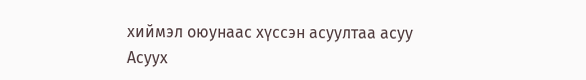хиймэл оюунаас хүссэн асуултаа асуу
Асуух